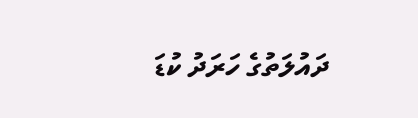ދައުލަތުގެ ހަރަދު ކުޑަ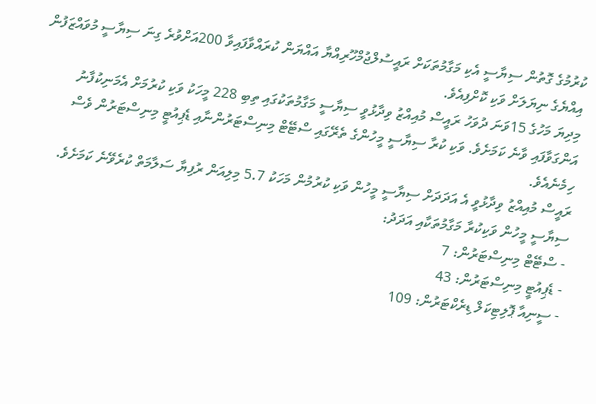ކުރުމުގެ ގޮތުން ސިޔާސީ އެކި މަގާމުތަކަށް ރައީސުލްޖުމްހޫރިއްޔާ އައްޔަން ކުރައްވާފައިވާ 200އަށްވުރެ ގިނަ ސިޔާސީ މުވައްޒަފުން އިއްޔެގެ ނިޔަލަށް ވަކި ކޮށްފިއެވެ.
މިދިޔަ މަހުގެ 15ވަނަ ދުވަހު ރައީސް މުއިއްޒު ވިދާޅުވީ ސިޔާސީ މަގާމުތަކުގައި ތިބި 228 މީހަކު ވަކި ކުރުމަށް އެމަނިކުފާނު އަންގަވާފައި ވާނެ ކަމަށެވެ. ވަކި ކުރާ ސިޔާސީ މީހުންގެ ތެރޭގައި ސްޓޭޓް މިނިސްޓަރުންނާއި ޑެޕިއުޓީ މިނިސްޓަރުން ވެސް ހިމެނެއެވެ.
ރައީސް މުއިއްޒު ވިދާޅުވީ އެ އަދަދަށް ސިޔާސީ މީހުން ވަކި ކުރުމުން މަހަކު 5.7 މިލިއަން ރުފިޔާ ސަލާމަތް ކުރެވޭނެ ކަމަށެވެ.
ސިޔާސީ މީހުން ވަކިކުރާ މަގާމުތަކާއި އަދަދު:
- ސްޓޭޓް މިނިސްޓަރުން: 7
- ޑެޕިއުޓީ މިނިސްޓަރުން: 43
- ސީނިއާ ޕޮލިޓިކަލް ޑިރެކްޓަރުން: 109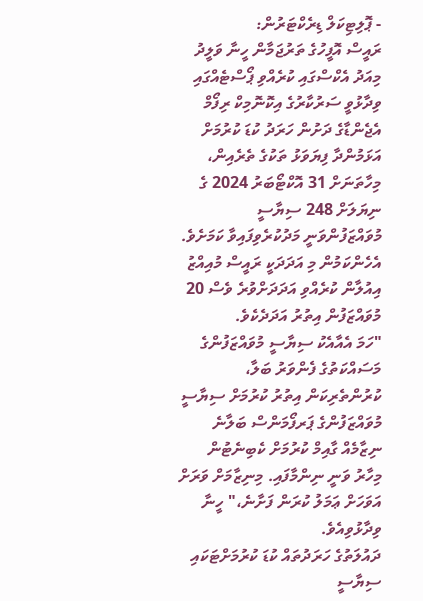- ޕޮލިޓިކަލް ޑިރެކްޓަރުން:
ރައީސް އޮފީހުގެ ތަރުޖަމާން ހީނާ ވަލީދު މިއަދު އެކްސްގައި ކުރެއްވި ޕޯސްޓެއްގައި ވިދާޅުވީ ސަރުކާރުގެ އިކޮނޮމިކް ރިފޯމް އެޖެންޑާގެ ދަށުން ހަރަދު ކުޑަ ކުރުމަށް އަޅަމުންދާ ފިޔަވަޅު ތަކުގެ ތެރެއިން، މިހާތަނަށް 31 އޮކްޓޯބަރު 2024 ގެ ނިޔަލަށް 248 ސިޔާސީ މުވައްޒަފުންވަނީ މަދުކުރެވިފައިވާ ކަމަށެވެ.
އެހެންކަމުން މި އަދަދަކީ ރައީސް މުއިއްޒު އިއުލާން ކުރެއްވި އަދަދަށްވުރެ ވެސް 20 މުވައްޒަފުން އިތުރު އަދަދެކެވެ.
"ހަމަ އެއާއެކު ސިޔާސީ މުވައްޒަފުންގެ މަސައްކަތުގެ ފެންވަރު ބަލާ، ކުރުންތެރިކަން އިތުރު ކުރުމަށް ސިޔާސީ މުވައްޒަފުންގެ ޕަރފޯމަންސް ބަލާނެ ނިޒާމެއް ގާއިމް ކުރުމަށް ކެބިނެޓުން މިހާރު ވަނީ ނިންމާފައި. މިނިޒާމަށް ވަރަށް އަވަހަށް ޢަމަލު ކުރަން ފަށާނެ،" ހީނާ ވިދާޅުވިއެވެ.
ދައުލަތުގެ ހަރަދުތައް ކުޑަ ކުރުމަށްޓަކައި ސިޔާސީ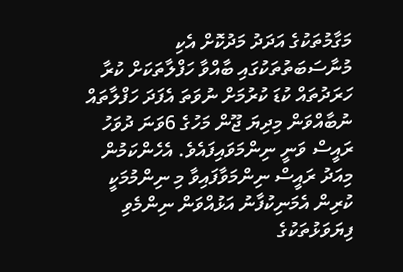މަގާމުތަކުގެ އަދަދު މަދުކޮށް އެކި މުނާސަބަތުތަކުގައި ބާއްވާ ހަފްލާތަކަށް ކުރާ ހަރަދުތައް ކުޑަ ކުރުމަށް ނުވަތަ އެފަދަ ހަފްލާތައް ނުބާއްވަން މިދިޔަ ޖޫން މަހުގެ 6ވަނަ ދުވަހު ރައީސް ވަނީ ނިންމަވައިފައެވެ. އެހެންކަމުން މިއަދު ރައީސް ނިންމަވާފައިވާ މި ނިންމުމަކީ ކުރިން އެމަނިކުފާނު އަޅުއްވަން ނިންމެވި ފިޔަވަޅުތަކުގެ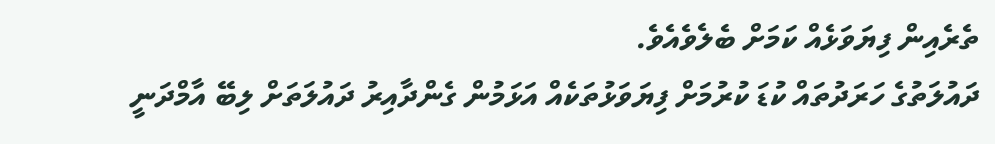ތެރެއިން ފިޔަވަޅެއް ކަމަށް ބެލެވެއެވެ.
ދައުލަތުގެ ހަރަދުތައް ކުޑަ ކުރުމަށް ފިޔަވަޅުތަކެއް އަޅަމުން ގެންދާއިރު ދައުލަތަށް ލިބޭ އާމްދަނީ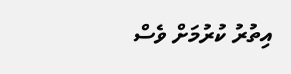އިތުރު ކުރުމަށް ވެސް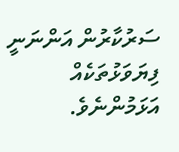ސަރުކާރުން އަންނަނީ ފިޔަވަޅުތަކެއް އަޅަމުންނެވެ.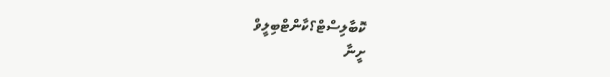ކޮބާލިސްޓް؟ކާންޓްބިލީވް
ށީނާ